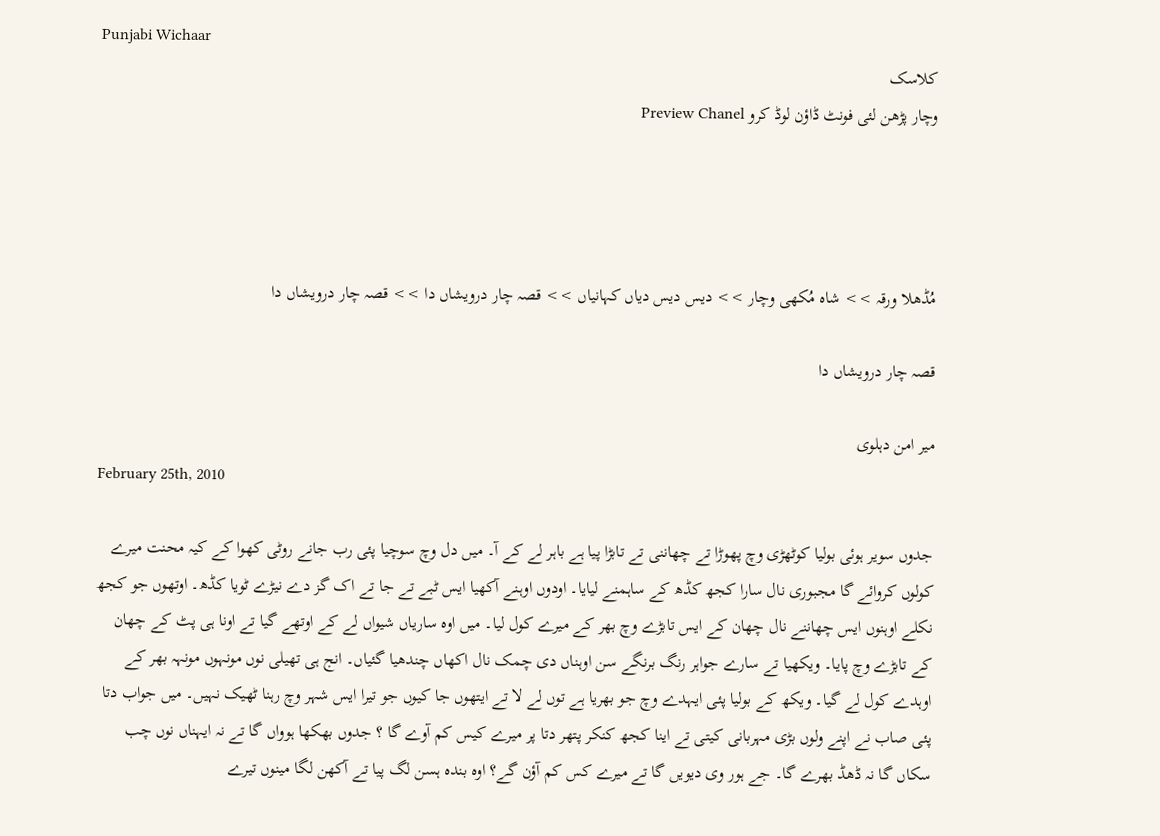Punjabi Wichaar
کلاسک
وچار پڑھن لئی فونٹ ڈاؤن لوڈ کرو Preview Chanel




مُڈھلا ورقہ >> شاہ مُکھی وچار >> دیس دیس دیاں کہانیاں >> قصہ چار درویشاں دا >> قصہ چار درویشاں دا

قصہ چار درویشاں دا

میر امن دہلوی
February 25th, 2010

جدوں سویر ہوئی بولیا کوٹھڑی وچ پھوڑا تے چھاننی تے تابڑا پیا ہے باہر لے کے آ۔ میں دل وچ سوچیا پئی رب جانے روٹی کھوا کے کیہ محنت میرے کولوں کروائے گا مجبوری نال سارا کجھ کڈھ کے ساہمنے لیایا۔ اودوں اوہنے آکھیا ایس ٹبے تے جا تے اک گز دے نیڑے ٹویا کڈھ۔ اوتھوں جو کجھ نکلے اوہنوں ایس چھاننے نال چھان کے ایس تابڑے وچ بھر کے میرے کول لیا۔ میں اوہ ساریاں شیواں لے کے اوتھے گیا تے اونا ہی پٹ کے چھان کے تابڑے وچ پایا۔ ویکھیا تے سارے جواہر رنگ برنگے سن اوہناں دی چمک نال اکھاں چندھیا گئیاں۔ انج ہی تھیلی نوں مونہوں مونہہ بھر کے اوہدے کول لے گیا۔ ویکھ کے بولیا پئی ایہدے وچ جو بھریا ہے توں لے لا تے ایتھوں جا کیوں جو تیرا ایس شہر وچ رہنا ٹھیک نہیں۔ میں جواب دتا پئی صاب نے اپنے ولوں بڑی مہربانی کیتی تے اینا کجھ کنکر پتھر دتا پر میرے کیس کم آوے گا ؟ جدوں بھکھا ہوواں گا تے نہ ایہناں نوں چب سکاں گا نہ ڈھڈ بھرے گا۔ جے ہور وی دیویں گا تے میرے کس کم آؤن گے؟ اوہ بندہ ہسن لگ پیا تے آکھن لگا مینوں تیرے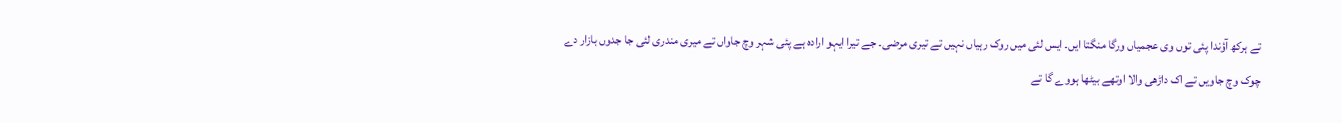تے ہرکھ آؤندا پئی توں وی عجمیاں ورگا منگتا ایں۔ ایس لئی میں روک رہیاں نہیں تے تیری مرضی۔ جے تیرا ایہو ارادہ ہے پئی شہر وچ جاواں تے میری مندری لئی جا جدوں بازار دے چوک وچ جاویں تے اک داڑھی والا اوتھے بیٹھا ہووے گا تے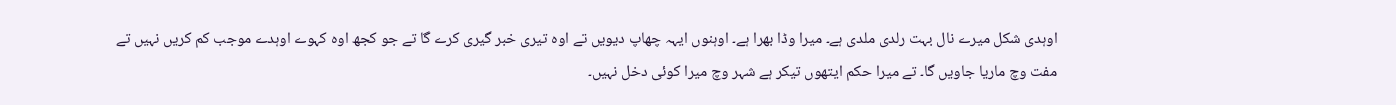اوہدی شکل میرے نال بہت رلدی ملدی ہے۔ میرا وڈا بھرا ہے۔ اوہنوں ایہہ چھاپ دیویں تے اوہ تیری خبر گیری کرے گا تے جو کجھ اوہ کہوے اوہدے موجب کم کریں نہیں تے مفت وچ ماریا جاویں گا۔ تے میرا حکم ایتھوں تیکر ہے شہر وچ میرا کوئی دخل نہیں۔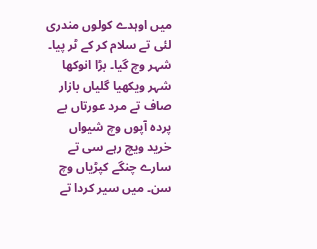میں اوہدے کولوں مندری لئی تے سلام کر کے ٹر پیا۔ شہر وچ گیا۔ بڑا انوکھا شہر ویکھیا گلیاں بازار صاف تے مرد عورتاں بے پردہ آپوں وچ شیواں خرید ویچ رہے سی تے سارے چنگے کپڑیاں وچ سن۔ میں سیر کردا تے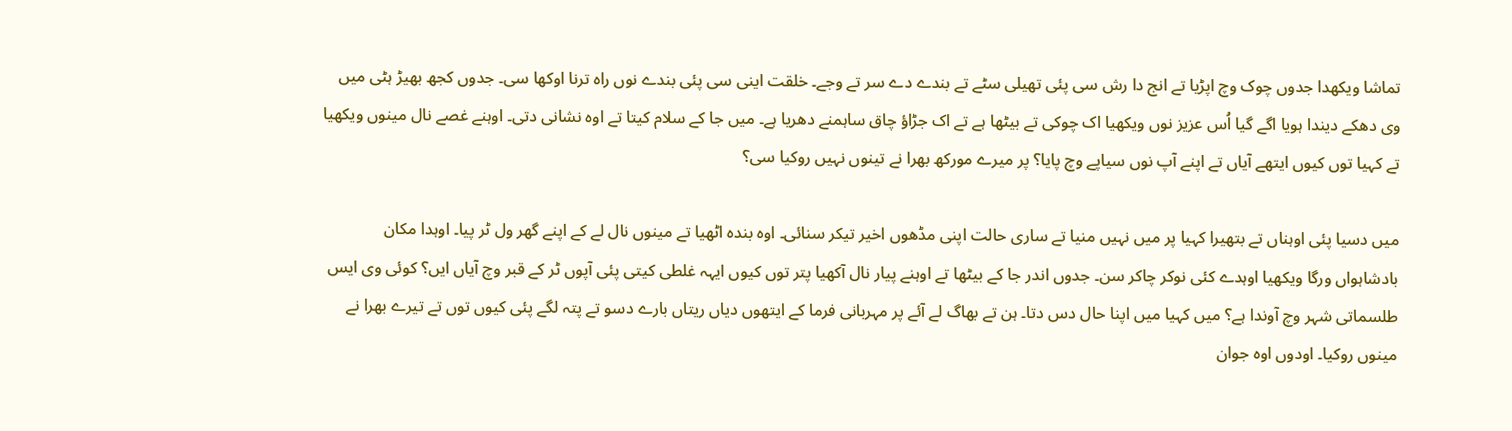تماشا ویکھدا جدوں چوک وچ اپڑیا تے انج دا رش سی پئی تھیلی سٹے تے بندے دے سر تے وجے۔ خلقت اینی سی پئی بندے نوں راہ ترنا اوکھا سی۔ جدوں کجھ بھیڑ ہٹی میں وی دھکے دیندا ہویا اگے گیا اُس عزیز نوں ویکھیا اک چوکی تے بیٹھا ہے تے اک جڑاؤ چاق ساہمنے دھریا ہے۔ میں جا کے سلام کیتا تے اوہ نشانی دتی۔ اوہنے غصے نال مینوں ویکھیا تے کہیا توں کیوں ایتھے آیاں تے اپنے آپ نوں سیاپے وچ پایا؟ پر میرے مورکھ بھرا نے تینوں نہیں روکیا سی؟

میں دسیا پئی اوہناں تے بتھیرا کہیا پر میں نہیں منیا تے ساری حالت اپنی مڈھوں اخیر تیکر سنائی۔ اوہ بندہ اٹھیا تے مینوں نال لے کے اپنے گھر ول ٹر پیا۔ اوہدا مکان بادشاہواں ورگا ویکھیا اوہدے کئی نوکر چاکر سن۔ جدوں اندر جا کے بیٹھا تے اوہنے پیار نال آکھیا پتر توں کیوں ایہہ غلطی کیتی پئی آپوں ٹر کے قبر وچ آیاں ایں؟ کوئی وی ایس طلسماتی شہر وچ آوندا ہے؟ میں کہیا میں اپنا حال دس دتا۔ ہن تے بھاگ لے آئے پر مہربانی فرما کے ایتھوں دیاں ریتاں بارے دسو تے پتہ لگے پئی کیوں توں تے تیرے بھرا نے مینوں روکیا۔ اودوں اوہ جوان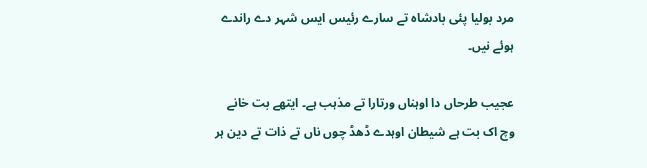مرد بولیا پئی بادشاہ تے سارے رئیس ایس شہر دے راندے ہوئے نیں۔

عجیب طرحاں دا اوہناں ورتارا تے مذہب ہے۔ ایتھے بت خانے وچ اک بت ہے شیطان اوہدے ڈھڈ چوں ناں تے ذات تے دین ہر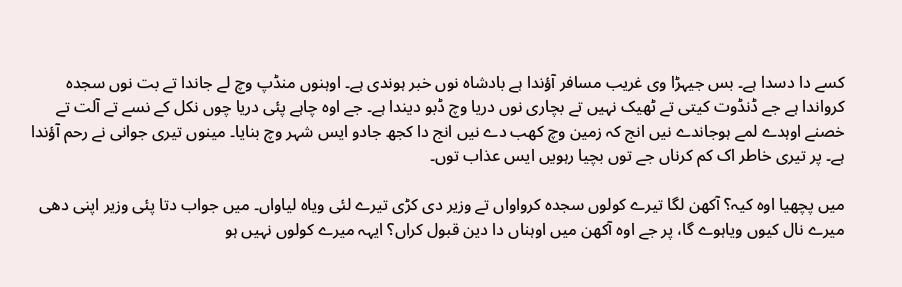کسے دا دسدا ہے۔ بس جیہڑا وی غریب مسافر آؤندا ہے بادشاہ نوں خبر ہوندی ہے۔ اوہنوں منڈپ وچ لے جاندا تے بت نوں سجدہ کرواندا ہے جے ڈنڈوت کیتی تے ٹھیک نہیں تے بچاری نوں دریا وچ ڈبو دیندا ہے۔ جے اوہ چاہے پئی دریا چوں نکل کے نسے تے آلت تے خصنے اوہدے لمے ہوجاندے نیں انج کہ زمین وچ کھب دے نیں انج دا کجھ جادو ایس شہر وچ بنایا۔ مینوں تیری جوانی نے رحم آؤندا ہے۔ پر تیری خاطر اک کم کرناں جے توں بچیا رہویں ایس عذاب توں۔

میں پچھیا اوہ کیہ؟ آکھن لگا تیرے کولوں سجدہ کرواواں تے وزیر دی کڑی تیرے لئی ویاہ لیاواں۔ میں جواب دتا پئی وزیر اپنی دھی میرے نال کیوں ویاہوے گا، پر جے اوہ آکھن میں اوہناں دا دین قبول کراں؟ ایہہ میرے کولوں نہیں ہو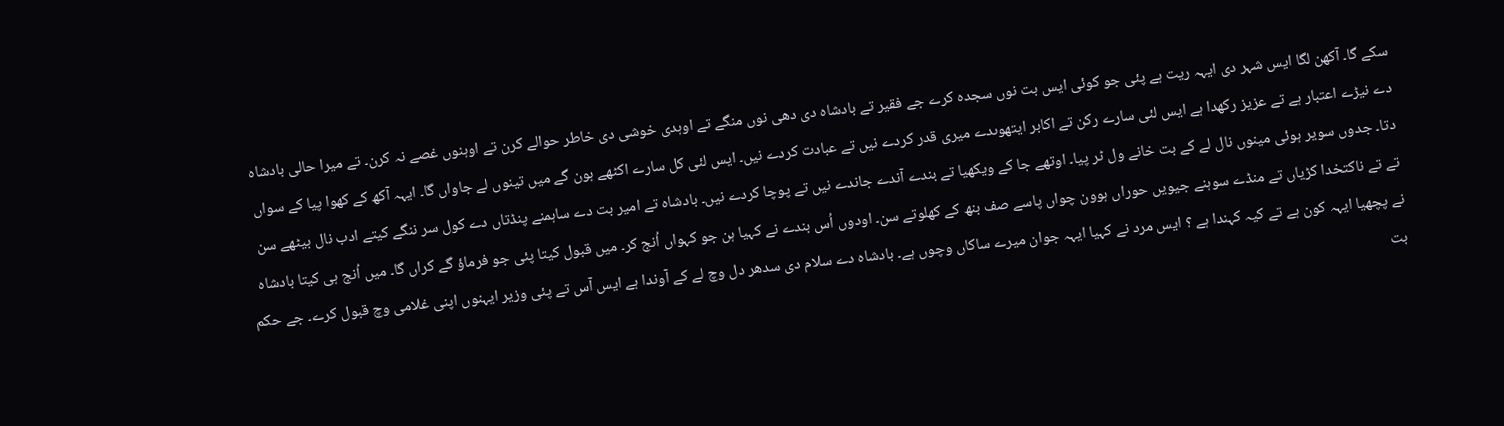سکے گا۔ آکھن لگا ایس شہر دی ایہہ ریت ہے پئی جو کوئی ایس بت نوں سجدہ کرے جے فقیر تے بادشاہ دی دھی نوں منگے تے اوہدی خوشی دی خاطر حوالے کرن تے اوہنوں غصے نہ کرن۔ تے میرا حالی بادشاہ دے نیڑے اعتبار ہے تے عزیز رکھدا ہے ایس لئی سارے رکن تے اکابر ایتھوںدے میری قدر کردے نیں تے عبادت کردے نیں۔ ایس لئی کل سارے اکٹھے ہون گے میں تینوں لے جاواں گا۔ ایہہ آکھ کے کھوا پیا کے سواں دتا۔ جدوں سویر ہوئی مینوں نال لے کے بت خانے ول ٹر پیا۔ اوتھے جا کے ویکھیا تے بندے آندے جاندے نیں تے پوچا کردے نیں۔ بادشاہ تے امیر بت دے ساہمنے پنڈتاں دے کول سر ننگے کیتے ادب نال بیٹھے سن تے تے ناکتخدا کڑیاں تے منڈے سوہنے جیویں حوراں ہوون چواں پاسے صف بنھ کے کھلوتے سن۔ اودوں اُس بندے نے کہیا ہن جو کہواں اُنج کر۔ میں قبول کیتا پئی جو فرماؤ گے کراں گا۔ میں اُنج ہی کیتا بادشاہ نے پچھیا ایہہ کون ہے تے کیہ کہندا ہے ؟ ایس مرد نے کہیا ایہہ جوان میرے ساکاں وچوں ہے۔ بادشاہ دے سلام دی سدھر دل وچ لے کے آوندا ہے ایس آس تے پئی وزیر ایہنوں اپنی غلامی وچ قبول کرے۔ جے حکم بت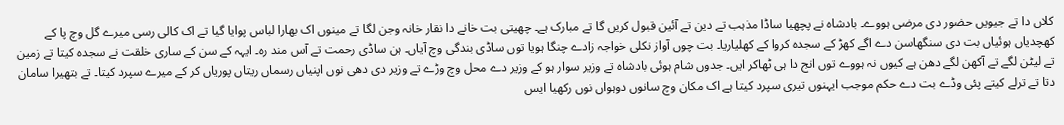کلاں دا تے جیویں حضور دی مرضی ہووے۔ بادشاہ نے پچھیا ساڈا مذہب تے دین تے آئین قبول کریں گا تے مبارک ہے۔ چھیتی بت خانے دا نقار خانہ وجن لگا تے مینوں اک بھارا لباس پوایا گیا تے اک کالی رسی میرے گل وچ پا کے کھچدیاں ہوئیاں بت دی سنگھاسن دے اگے کھڑ کے سجدہ کروا کے کھلیاریا۔ بت چوں آواز نکلی خواجہ زادے چنگا ہویا توں ساڈی بندگی وچ آیاں۔ ہن ساڈی رحمت تے آس مند رہ۔ ایہہ کے سن کے ساری خلقت نے سجدہ کیتا تے زمین تے لیٹن لگے تے آکھن لگے دھن ہے کیوں نہ ہووے توں انج دا ہی ٹھاکر ایں۔ جدوں شام ہوئی بادشاہ تے وزیر سوار ہو کے وزیر دے محل وچ وڑے تے وزیر دی دھی نوں اپنیاں رسماں ریتاں پوریاں کر کے میرے سپرد کیتا۔ تے بتھیرا سامان دتا تے ترلے کیتے پئی وڈے بت دے حکم موجب ایہنوں تیری سپرد کیتا ہے اک مکان وچ سانوں دوہواں نوں رکھیا ایس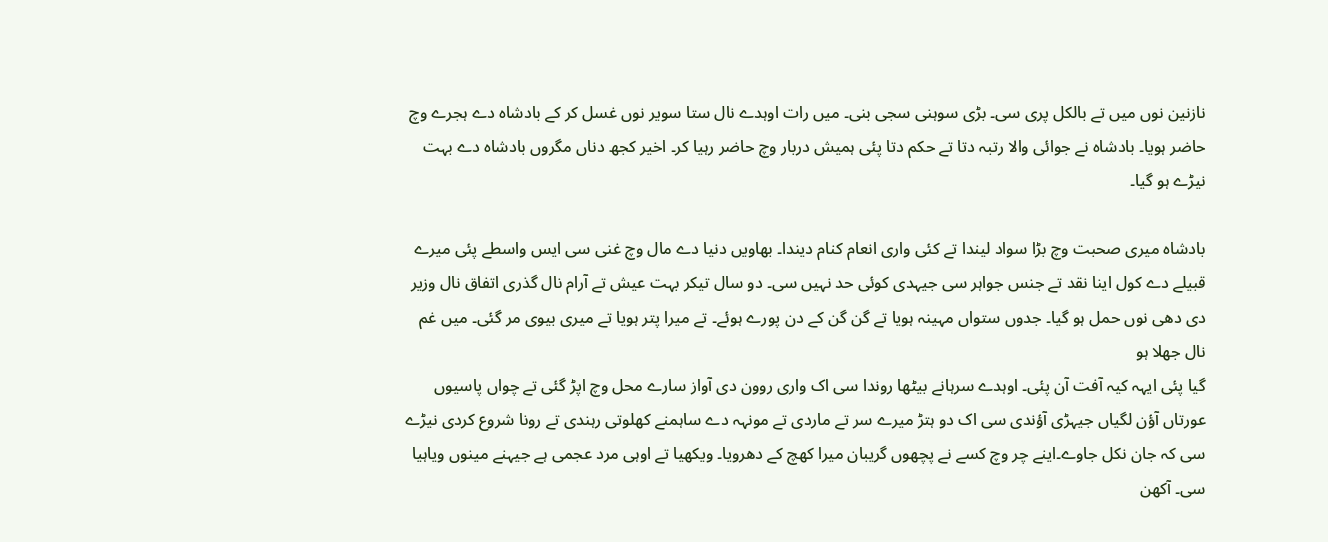نازنین نوں میں تے بالکل پری سی۔ بڑی سوہنی سجی بنی۔ میں رات اوہدے نال ستا سویر نوں غسل کر کے بادشاہ دے ہجرے وچ حاضر ہویا۔ بادشاہ نے جوائی والا رتبہ دتا تے حکم دتا پئی ہمیش دربار وچ حاضر رہیا کر۔ اخیر کجھ دناں مگروں بادشاہ دے بہت نیڑے ہو گیا۔

بادشاہ میری صحبت وچ بڑا سواد لیندا تے کئی واری انعام کنام دیندا۔ بھاویں دنیا دے مال وچ غنی سی ایس واسطے پئی میرے قبیلے دے کول اینا نقد تے جنس جواہر سی جیہدی کوئی حد نہیں سی۔ دو سال تیکر بہت عیش تے آرام نال گذری اتفاق نال وزیر دی دھی نوں حمل ہو گیا۔ جدوں ستواں مہینہ ہویا تے گن گن کے دن پورے ہوئے۔ تے میرا پتر ہویا تے میری بیوی مر گئی۔ میں غم نال جھلا ہو
گیا پئی ایہہ کیہ آفت آن پئی۔ اوہدے سرہانے بیٹھا روندا سی اک واری روون دی آواز سارے محل وچ اپڑ گئی تے چواں پاسیوں عورتاں آؤن لگیاں جیہڑی آؤندی سی اک دو ہتڑ میرے سر تے ماردی تے مونہہ دے ساہمنے کھلوتی رہندی تے رونا شروع کردی نیڑے سی کہ جان نکل جاوے۔اینے چر وچ کسے نے پچھوں گریبان میرا کھچ کے دھرویا۔ ویکھیا تے اوہی مرد عجمی ہے جیہنے مینوں ویاہیا سی۔ آکھن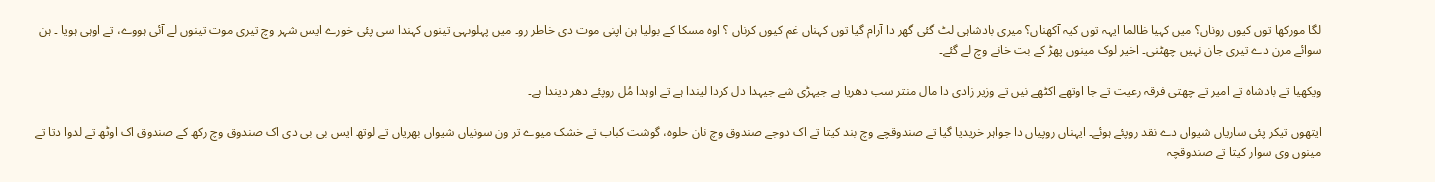لگا مورکھا توں کیوں روناں؟ میں کہیا ظالما ایہہ توں کیہ آکھناں؟ میری بادشاہی لٹ گئی گھر دا آرام گیا توں کہناں غم کیوں کرناں ؟ اوہ مسکا کے بولیا ہن اپنی موت دی خاطر رو۔ میں پہلوںہی تینوں کہندا سی پئی خورے ایس شہر وچ تیری موت تینوں لے آئی ہووے، تے اوہی ہویا ۔ ہن سوائے مرن دے تیری جان نہیں چھٹنی۔ اخیر لوک مینوں پھڑ کے بت خانے وچ لے گئے۔

ویکھیا تے بادشاہ تے امیر تے چھتی فرقہ رعیت تے جا اوتھے اکٹھے نیں تے وزیر زادی دا مال منتر سب دھریا ہے جیہڑی شے جیہدا دل کردا لیندا ہے تے اوہدا مُل روپئے دھر دیندا ہے۔

ایتھوں تیکر پئی ساریاں شیواں دے نقد روپئے ہوئے۔ ایہناں روپیاں دا جواہر خریدیا گیا تے صندوقچے وچ بند کیتا تے اک دوجے صندوق وچ نان حلوہ، گوشت کباب تے خشک میوے تر ون سونیاں شیواں بھریاں تے لوتھ ایس بی بی دی اک صندوق وچ رکھ کے صندوق اک اوٹھ تے لدوا دتا تے مینوں وی سوار کیتا تے صندوقچہ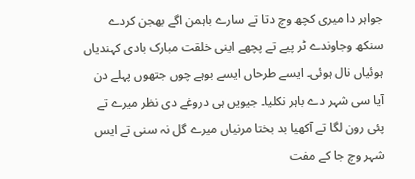جواہر دا میری کچھ وچ دتا تے سارے باہمن اگے بھجن کردے سنکھ وجاوندے ٹر پیے تے پچھے اینی خلقت مبارک بادی کہندیاں ہوئیاں نال ہوئی۔ ایسے طرحاں ایسے بوہے چوں جتھوں پہلے دن آیا سی شہر دے باہر نکلیا۔ جیویں ہی دروغے دی نظر میرے تے پئی رون لگا تے آکھیا بد بختا مرنیاں میرے گل نہ سنی تے ایس شہر وچ جا کے مفت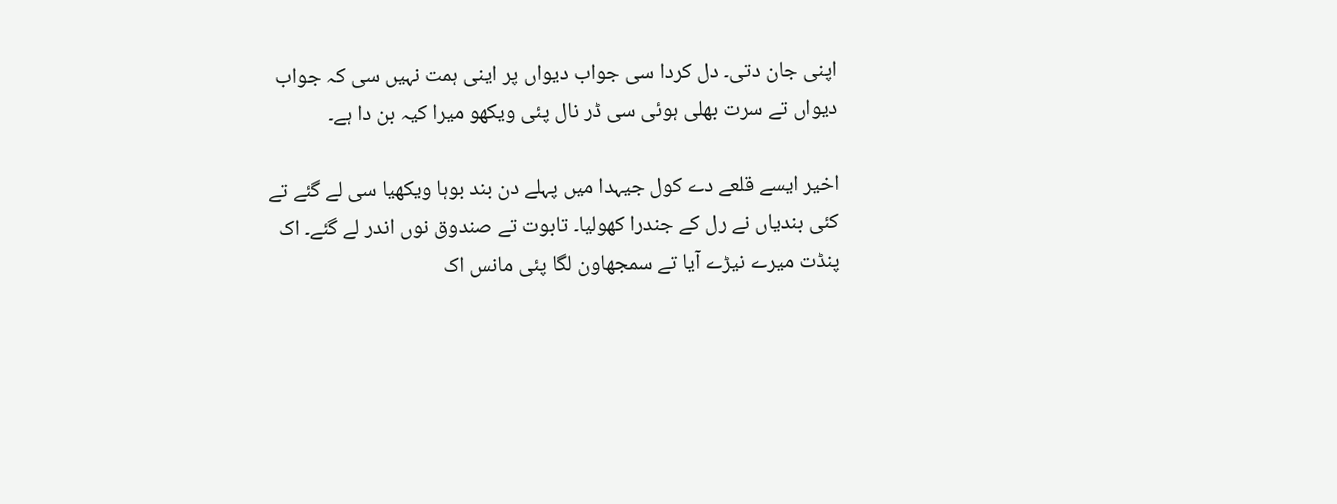اپنی جان دتی۔ دل کردا سی جواب دیواں پر اینی ہمت نہیں سی کہ جواب دیواں تے سرت بھلی ہوئی سی ڈر نال پئی ویکھو میرا کیہ بن دا ہے۔

اخیر ایسے قلعے دے کول جیہدا میں پہلے دن بند بوہا ویکھیا سی لے گئے تے کئی بندیاں نے رل کے جندرا کھولیا۔ تابوت تے صندوق نوں اندر لے گئے۔ اک پنڈت میرے نیڑے آیا تے سمجھاون لگا پئی مانس اک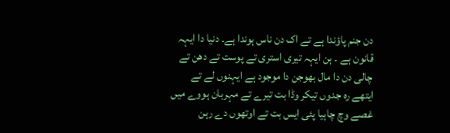دن جنم پاؤندا ہے تے اک دن ناس ہوندا ہے۔ دنیا دا ایہہ قانون ہے ۔ ہن ایہہ تیری استری تے پوست تے دھن تے چالی دن دا مال بھوجن دا موجود ہے ایہنوں لے تے ایتھے رہ جدوں تیکر وڈا بت تیرے تے مہربان ہووے میں غصے وچ چاہیا پئی ایس بت تے اوتھوں دے رہن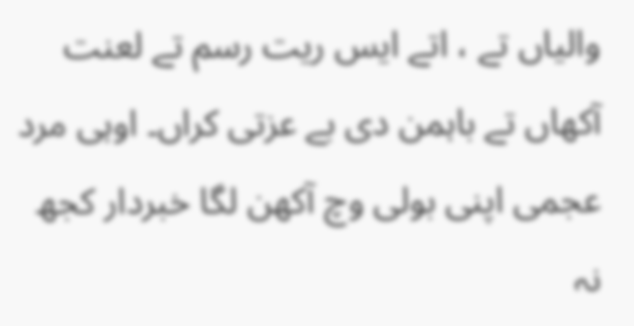والیاں تے ، اتے ایس ریت رسم تے لعنت آکھاں تے باہمن دی بے عزتی کراں۔ اوہی مرد عجمی اپنی بولی وچ آکھن لگا خبردار کجھ نہ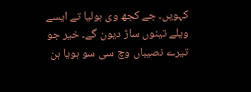کہویں۔ جے کجھ وی بولیا تے ایسے ویلے تینوں ساڑ دیون گے۔ خیر جو تیرے نصیباں وچ سی سو ہویا ہن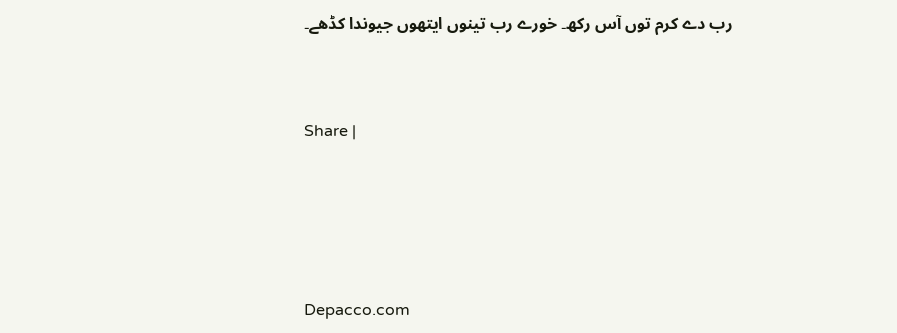رب دے کرم توں آس رکھ۔ خورے رب تینوں ایتھوں جیوندا کڈھے۔


Share |




Depacco.com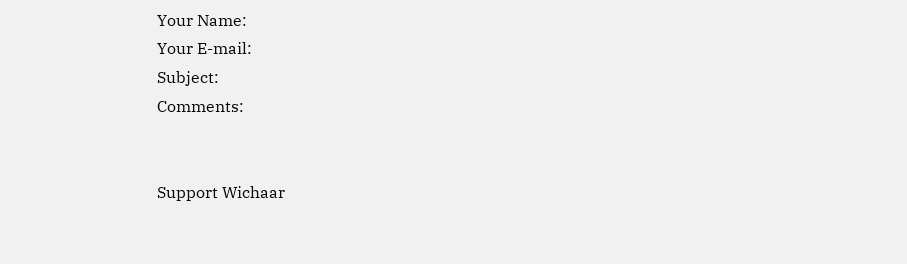Your Name:
Your E-mail:
Subject:
Comments:


Support Wichaar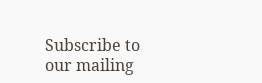Subscribe to our mailing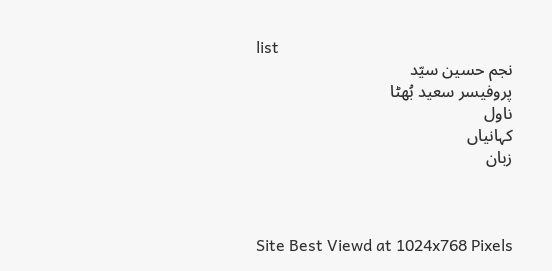list
نجم حسین سیّد
پروفیسر سعید بُھٹا
ناول
کہانیاں
زبان



Site Best Viewd at 1024x768 Pixels